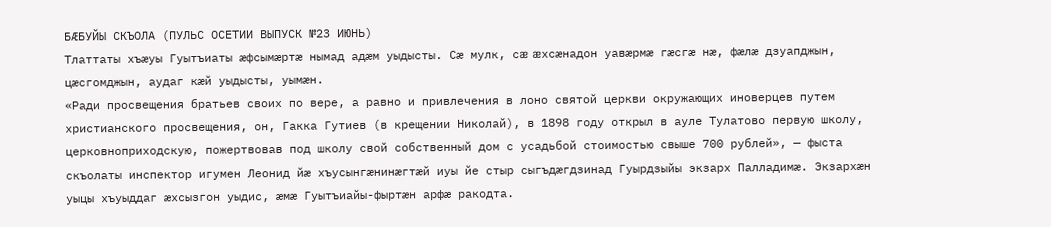БÆБУЙЫ СКЪОЛА (ПУЛЬС ОСЕТИИ ВЫПУСК №23 ИЮНЬ)
Тлаттаты хъæуы Гуытъиаты æфсымæртæ нымад адæм уыдысты. Сæ мулк, сæ æхсæнадон уавæрмæ гæсгæ нæ, фæлæ дзуапджын, цæсгомджын, аудаг кæй уыдысты, уымæн.
«Ради просвещения братьев своих по вере, а равно и привлечения в лоно святой церкви окружающих иноверцев путем христианского просвещения, он, Гакка Гутиев (в крещении Николай), в 1898 году открыл в ауле Тулатово первую школу, церковноприходскую, пожертвовав под школу свой собственный дом с усадьбой стоимостью свыше 700 рублей», — фыста скъолаты инспектор игумен Леонид йæ хъусынгæнинæгтæй иуы йе стыр сыгъдæгдзинад Гуырдзыйы экзарх Палладимæ. Экзархæн уыцы хъуыддаг æхсызгон уыдис, æмæ Гуытъиайы-фыртæн арфæ ракодта.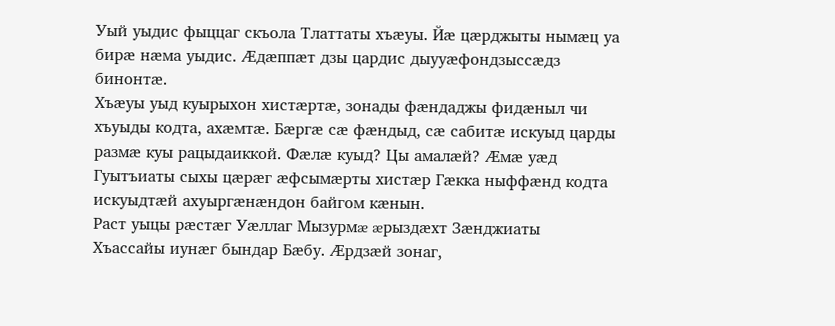Уый уыдис фыццаг скъола Тлаттаты хъæуы. Йæ цæрджыты нымæц уа бирæ нæма уыдис. Æдæппæт дзы цардис дыууæфондзыссæдз бинонтæ.
Хъæуы уыд куырыхон хистæртæ, зонады фæндаджы фидæныл чи хъуыды кодта, ахæмтæ. Бæргæ сæ фæндыд, сæ сабитæ искуыд царды размæ куы рацыдаиккой. Фæлæ куыд? Цы амалæй? Æмæ уæд Гуытъиаты сыхы цæрæг æфсымæрты хистæр Гæкка ныффæнд кодта искуыдтæй ахуыргæнæндон байгом кæнын.
Раст уыцы рæстæг Уæллаг Мызурмæ æрыздæхт Зæнджиаты Хъассайы иунæг бындар Бæбу. Æрдзæй зонаг,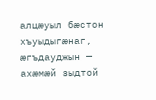алцæуыл бæстон хъуыдыгæнаг, æгъдауджын — ахæмæй зыдтой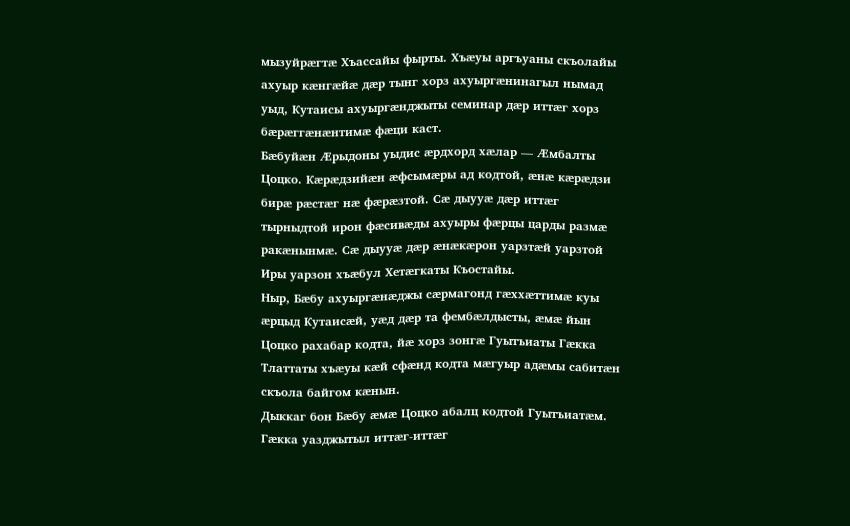мызуйрæгтæ Хъассайы фырты. Хъæуы аргъуаны скъолайы ахуыр кæнгæйæ дæр тынг хорз ахуыргæнинагыл нымад уыд, Кутаисы ахуыргæнджыты семинар дæр иттæг хорз бæрæггæнæнтимæ фæци каст.
Бæбуйæн Æрыдоны уыдис æрдхорд хæлар — Æмбалты Цоцко. Кæрæдзийæн æфсымæры ад кодтой, æнæ кæрæдзи бирæ рæстæг нæ фæрæзтой. Сæ дыууæ дæр иттæг тырныдтой ирон фæсивæды ахуыры фæрцы царды размæ ракæнынмæ. Сæ дыууæ дæр æнæкæрон уарзтæй уарзтой Иры уарзон хъæбул Хетæгкаты Къостайы.
Ныр, Бæбу ахуыргæнæджы сæрмагонд гæххæттимæ куы æрцыд Кутаисæй, уæд дæр та фембæлдысты, æмæ йын Цоцко рахабар кодта, йæ хорз зонгæ Гуытъиаты Гæкка Тлаттаты хъæуы кæй сфæнд кодта мæгуыр адæмы сабитæн скъола байгом кæнын.
Дыккаг бон Бæбу æмæ Цоцко абалц кодтой Гуытъиатæм. Гæкка уазджытыл иттæг-иттæг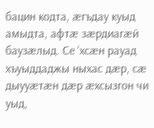бацин кодта, æгъдау куыд амыдта, афтæ зæрдиагæй баузæлыд. Се ‘хсæн рауад хъуыддаджы ныхас дæр, сæ дыууæтæн дæр æхсызгон чи уыд,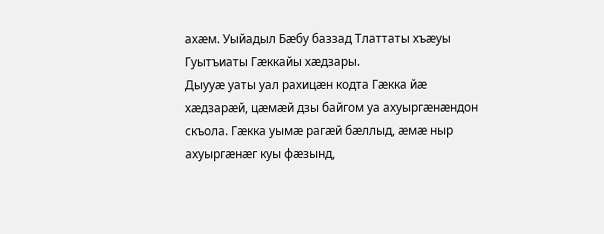ахæм. Уыйадыл Бæбу баззад Тлаттаты хъæуы Гуытъиаты Гæккайы хæдзары.
Дыууæ уаты уал рахицæн кодта Гæкка йæ хæдзарæй, цæмæй дзы байгом уа ахуыргæнæндон скъола. Гæкка уымæ рагæй бæллыд, æмæ ныр ахуыргæнæг куы фæзынд,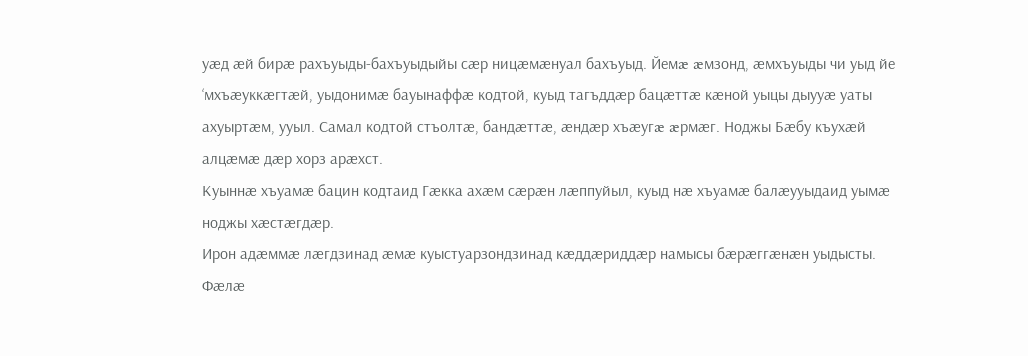уæд æй бирæ рахъуыды-бахъуыдыйы сæр ницæмæнуал бахъуыд. Йемæ æмзонд, æмхъуыды чи уыд йе ‘мхъæуккæгтæй, уыдонимæ бауынаффæ кодтой, куыд тагъддæр бацæттæ кæной уыцы дыууæ уаты ахуыртæм, ууыл. Самал кодтой стъолтæ, бандæттæ, æндæр хъæугæ æрмæг. Ноджы Бæбу къухæй алцæмæ дæр хорз арæхст.
Куыннæ хъуамæ бацин кодтаид Гæкка ахæм сæрæн лæппуйыл, куыд нæ хъуамæ балæууыдаид уымæ
ноджы хæстæгдæр.
Ирон адæммæ лæгдзинад æмæ куыстуарзондзинад кæддæриддæр намысы бæрæггæнæн уыдысты. Фæлæ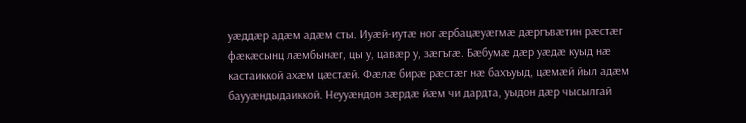уæддæр адæм адæм сты. Иуæй-иутæ ног æрбацæуæгмæ дæргъвæтин рæстæг фæкæсынц лæмбынæг, цы у, цавæр у, зæгъгæ. Бæбумæ дæр уæдæ куыд нæ кастаиккой ахæм цæстæй. Фæлæ бирæ рæстæг нæ бахъуыд, цæмæй йыл адæм баууæндыдаиккой. Неууæндон зæрдæ йæм чи дардта, уыдон дæр чысылгай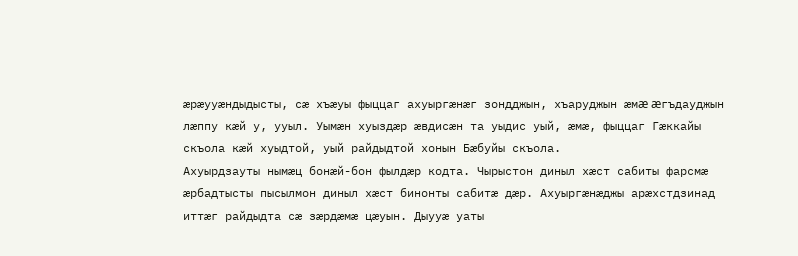æрæууæндыдысты, сæ хъæуы фыццаг ахуыргæнæг зондджын, хъаруджын æмæ æгъдауджын лæппу кæй у, ууыл. Уымæн хуыздæр æвдисæн та уыдис уый, æмæ, фыццаг Гæккайы скъола кæй хуыдтой, уый райдыдтой хонын Бæбуйы скъола.
Ахуырдзауты нымæц бонæй-бон фылдæр кодта. Чырыстон диныл хæст сабиты фарсмæ æрбадтысты пысылмон диныл хæст бинонты сабитæ дæр. Ахуыргæнæджы арæхстдзинад иттæг райдыдта сæ зæрдæмæ цæуын. Дыууæ уаты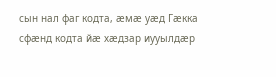сын нал фаг кодта, æмæ уæд Гæкка сфæнд кодта йæ хæдзар иууылдæр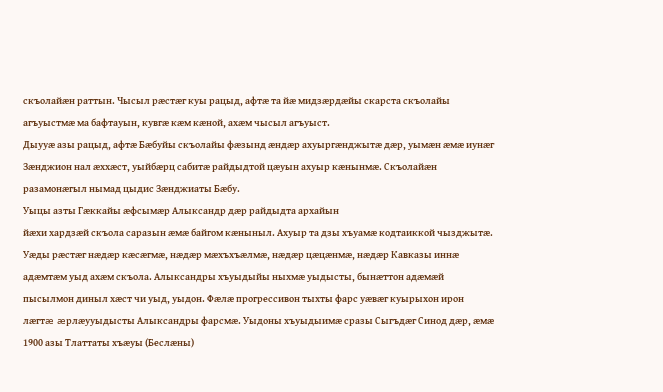скъолайæн раттын. Чысыл рæстæг куы рацыд, афтæ та йæ мидзæрдæйы скарста скъолайы агъуыстмæ ма бафтауын, кувгæ кæм кæной, ахæм чысыл агъуыст.
Дыууæ азы рацыд, афтæ Бæбуйы скъолайы фæзынд æндæр ахуыргæнджытæ дæр, уымæн æмæ иунæг Зæнджион нал æххæст, уыйбæрц сабитæ райдыдтой цæуын ахуыр кæнынмæ. Скъолайæн разамонæгыл нымад цыдис Зæнджиаты Бæбу.
Уыцы азты Гæккайы æфсымæр Алыксандр дæр райдыдта архайын
йæхи хардзæй скъола саразын æмæ байгом кæныныл. Ахуыр та дзы хъуамæ кодтаиккой чызджытæ. Уæды рæстæг нæдæр кæсæгмæ, нæдæр мæхъхъæлмæ, нæдæр цæцæнмæ, нæдæр Кавказы иннæ адæмтæм уыд ахæм скъола. Алыксандры хъуыдыйы ныхмæ уыдысты, бынæттон адæмæй пысылмон диныл хæст чи уыд, уыдон. Фæлæ прогрессивон тыхты фарс уæвæг куырыхон ирон лæгтæ æрлæууыдысты Алыксандры фарсмæ. Уыдоны хъуыдыимæ сразы Сыгъдæг Синод дæр, æмæ 1900 азы Тлаттаты хъæуы (Беслæны)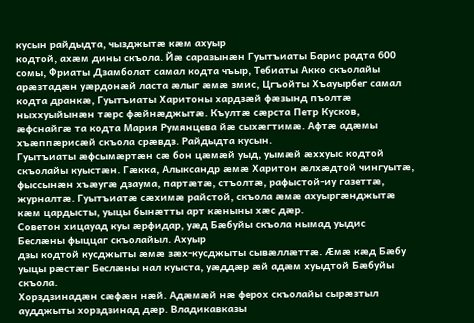кусын райдыдта, чызджытæ кæм ахуыр
кодтой, ахæм дины скъола. Йæ саразынæн Гуытъиаты Барис радта 600 сомы, Фриаты Дзамболат самал кодта чъыр, Тебиаты Акко скъолайы арæзтадæн уæрдонæй ласта æлыг æмæ змис, Цгъойты Хъауырбег самал кодта дранкæ, Гуытъиаты Харитоны хардзæй фæзынд пъолтæ ныххуыйынæн тæрс фæйнæджытæ. Къултæ сæрста Петр Кусков, æфснайгæ та кодта Мария Румянцева йæ сыхæгтимæ. Афтæ адæмы хъæппæрисæй скъола срæвдз. Райдыдта кусын.
Гуытъиаты æфсымæртæн сæ бон цæмæй уыд, уымæй æххуыс кодтой скъолайы куыстæн. Гæкка, Алыксандр æмæ Харитон æлхæдтой чингуытæ, фыссынæн хъæугæ дзаума, партæтæ, стъолтæ, рафыстой-иу газеттæ, журналтæ. Гуытъиатæ сæхимæ райстой, скъола æмæ ахуыргæнджытæ кæм цардысты, уыцы бынæтты арт кæныны хæс дæр.
Советон хицауад куы æрфидар, уæд Бæбуйы скъола нымад уыдис Беслæны фыццаг скъолайыл. Ахуыр
дзы кодтой кусджыты æмæ зæх-кусджыты сывæллæттæ. Æмæ кæд Бæбу уыцы рæстæг Беслæны нал куыста, уæддæр æй адæм хуыдтой Бæбуйы скъола.
Хорздзинадæн сæфæн нæй. Адæмæй нæ ферох скъолайы сырæзтыл аудджыты хорздзинад дæр. Владикавказы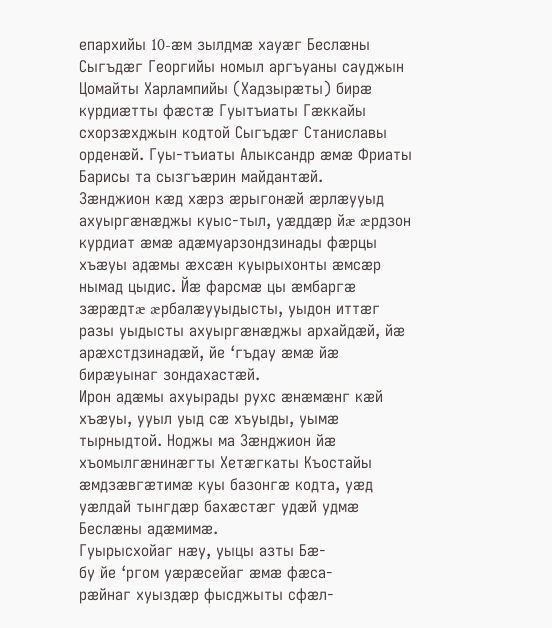епархийы 10-æм зылдмæ хауæг Беслæны Сыгъдæг Георгийы номыл аргъуаны сауджын Цомайты Харлампийы (Хадзырæты) бирæ курдиæтты фæстæ Гуытъиаты Гæккайы схорзæхджын кодтой Сыгъдæг Станиславы орденæй. Гуы-тъиаты Алыксандр æмæ Фриаты Барисы та сызгъæрин майдантæй.
Зæнджион кæд хæрз æрыгонæй æрлæууыд ахуыргæнæджы куыс-тыл, уæддæр йæ æрдзон курдиат æмæ адæмуарзондзинады фæрцы хъæуы адæмы æхсæн куырыхонты æмсæр нымад цыдис. Йæ фарсмæ цы æмбаргæ зæрæдтæ æрбалæууыдысты, уыдон иттæг разы уыдысты ахуыргæнæджы архайдæй, йæ арæхстдзинадæй, йе ‘гъдау æмæ йæ бирæуынаг зондахастæй.
Ирон адæмы ахуырады рухс æнæмæнг кæй хъæуы, ууыл уыд сæ хъуыды, уымæ тырныдтой. Ноджы ма Зæнджион йæ хъомылгæнинæгты Хетæгкаты Къостайы æмдзæвгæтимæ куы базонгæ кодта, уæд уæлдай тынгдæр бахæстæг удæй удмæ Беслæны адæмимæ.
Гуырысхойаг нæу, уыцы азты Бæ-
бу йе ‘ргом уæрæсейаг æмæ фæса-
рæйнаг хуыздæр фысджыты сфæл-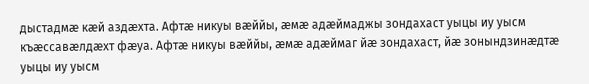дыстадмæ кæй аздæхта. Афтæ никуы вæййы, æмæ адæймаджы зондахаст уыцы иу уысм къæссавæлдæхт фæуа. Афтæ никуы вæййы, æмæ адæймаг йæ зондахаст, йæ зонындзинæдтæ уыцы иу уысм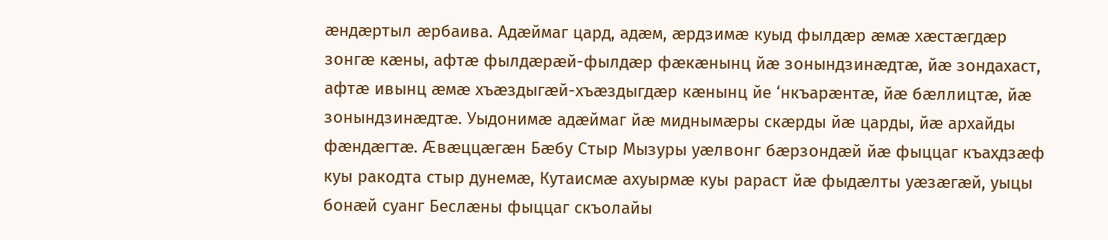æндæртыл æрбаива. Адæймаг цард, адæм, æрдзимæ куыд фылдæр æмæ хæстæгдæр зонгæ кæны, афтæ фылдæрæй-фылдæр фæкæнынц йæ зонындзинæдтæ, йæ зондахаст, афтæ ивынц æмæ хъæздыгæй-хъæздыгдæр кæнынц йе ‘нкъарæнтæ, йæ бæллицтæ, йæ зонындзинæдтæ. Уыдонимæ адæймаг йæ миднымæры скæрды йæ царды, йæ архайды фæндæгтæ. Æвæццæгæн Бæбу Стыр Мызуры уæлвонг бæрзондæй йæ фыццаг къахдзæф куы ракодта стыр дунемæ, Кутаисмæ ахуырмæ куы рараст йæ фыдæлты уæзæгæй, уыцы бонæй суанг Беслæны фыццаг скъолайы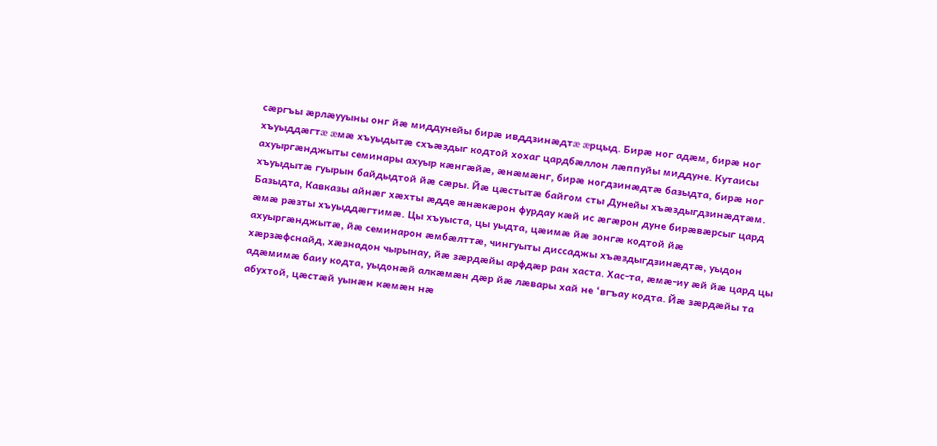сæргъы æрлæууыны онг йæ миддунейы бирæ ивддзинæдтæ æрцыд. Бирæ ног адæм, бирæ ног хъуыддæгтæ æмæ хъуыдытæ схъæздыг кодтой хохаг цардбæллон лæппуйы миддуне. Кутаисы ахуыргæнджыты семинары ахуыр кæнгæйæ, æнæмæнг, бирæ ногдзинæдтæ базыдта, бирæ ног хъуыдытæ гуырын байдыдтой йæ сæры. Йæ цæстытæ байгом сты Дунейы хъæздыгдзинæдтæм. Базыдта, Кавказы айнæг хæхты æдде æнæкæрон фурдау кæй ис æгæрон дуне бирæвæрсыг цард æмæ рæзты хъуыддæгтимæ. Цы хъуыста, цы уыдта, цæимæ йæ зонгæ кодтой йæ ахуыргæнджытæ, йæ семинарон æмбæлттæ, чингуыты диссаджы хъæздыгдзинæдтæ, уыдон хæрзæфснайд, хæзнадон чырынау, йæ зæрдæйы арфдæр ран хаста. Хас-та, æмæ-иу æй йæ цард цы адæмимæ баиу кодта, уыдонæй алкæмæн дæр йæ лæвары хай не ‘вгъау кодта. Йæ зæрдæйы та абухтой, цæстæй уынæн кæмæн нæ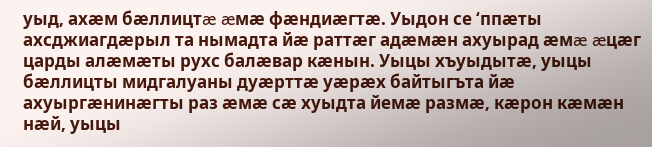уыд, ахæм бæллицтæ æмæ фæндиæгтæ. Уыдон се ‘ппæты ахсджиагдæрыл та нымадта йæ раттæг адæмæн ахуырад æмæ æцæг царды алæмæты рухс балæвар кæнын. Уыцы хъуыдытæ, уыцы бæллицты мидгалуаны дуæрттæ уæрæх байтыгъта йæ ахуыргæнинæгты раз æмæ сæ хуыдта йемæ размæ, кæрон кæмæн нæй, уыцы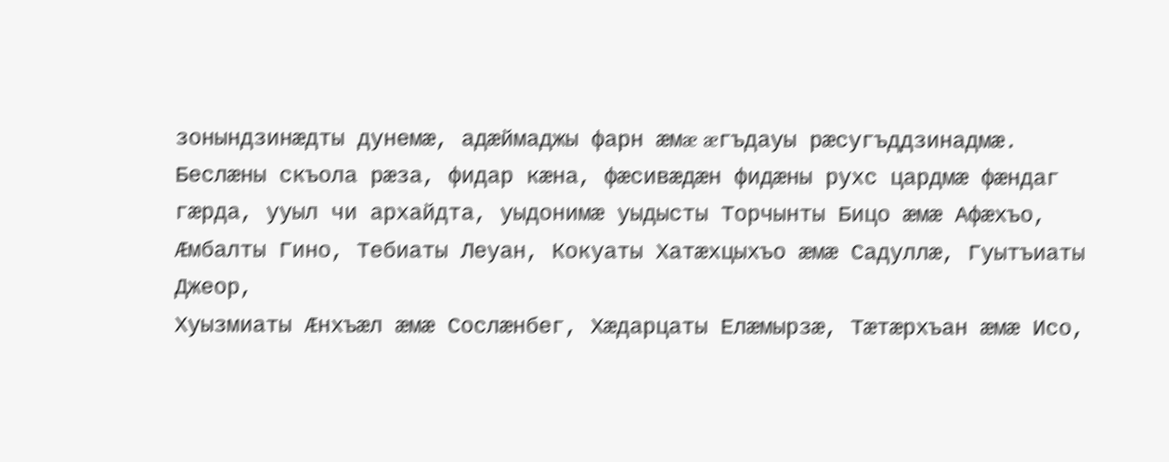зонындзинæдты дунемæ, адæймаджы фарн æмæ æгъдауы рæсугъддзинадмæ.
Беслæны скъола рæза, фидар кæна, фæсивæдæн фидæны рухс цардмæ фæндаг гæрда, ууыл чи архайдта, уыдонимæ уыдысты Торчынты Бицо æмæ Афæхъо, Æмбалты Гино, Тебиаты Леуан, Кокуаты Хатæхцыхъо æмæ Садуллæ, Гуытъиаты Джеор,
Хуызмиаты Æнхъæл æмæ Сослæнбег, Хæдарцаты Елæмырзæ, Тæтæрхъан æмæ Исо,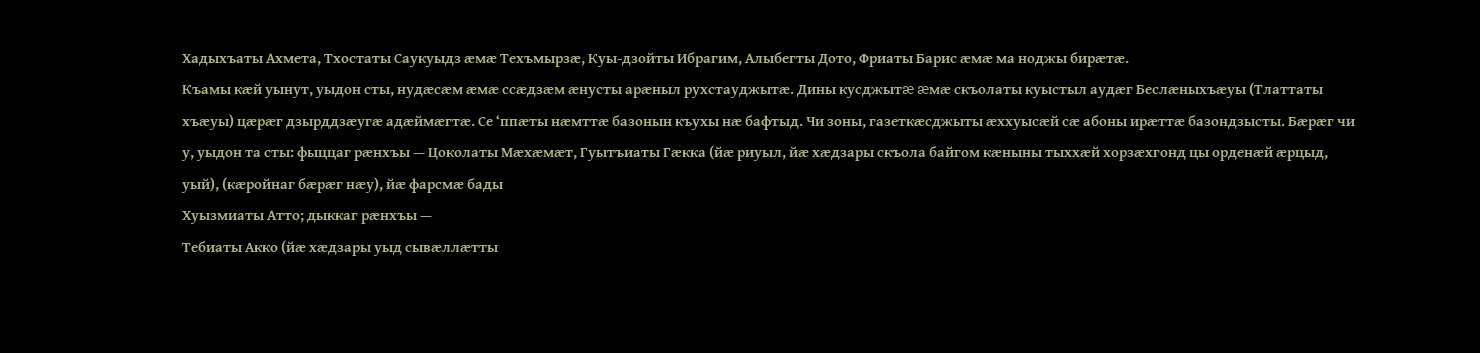Хадыхъаты Ахмета, Тхостаты Саукуыдз æмæ Техъмырзæ, Куы-дзойты Ибрагим, Алыбегты Дото, Фриаты Барис æмæ ма ноджы бирæтæ.
Къамы кæй уынут, уыдон сты, нудæсæм æмæ ссæдзæм æнусты арæныл рухстауджытæ. Дины кусджытæ æмæ скъолаты куыстыл аудæг Беслæныхъæуы (Тлаттаты хъæуы) цæрæг дзырддзæугæ адæймæгтæ. Се ‘ппæты нæмттæ базонын къухы нæ бафтыд. Чи зоны, газеткæсджыты æххуысæй сæ абоны ирæттæ базондзысты. Бæрæг чи у, уыдон та сты: фыццаг рæнхъы — Цоколаты Мæхæмæт, Гуытъиаты Гæкка (йæ риуыл, йæ хæдзары скъола байгом кæныны тыххæй хорзæхгонд цы орденæй æрцыд, уый), (кæройнаг бæрæг нæу), йæ фарсмæ бады
Хуызмиаты Атто; дыккаг рæнхъы —
Тебиаты Акко (йæ хæдзары уыд сывæллæтты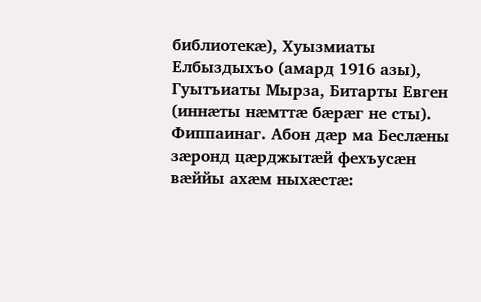библиотекæ), Хуызмиаты Елбыздыхъо (амард 1916 азы), Гуытъиаты Мырза, Битарты Евген (иннæты нæмттæ бæрæг не сты).
Фиппаинаг. Абон дæр ма Беслæны зæронд цæрджытæй фехъусæн вæййы ахæм ныхæстæ: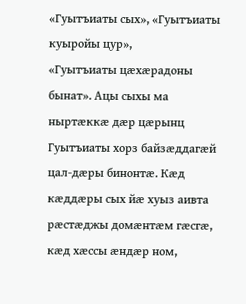«Гуытъиаты сых», «Гуытъиаты куыройы цур»,
«Гуытъиаты цæхæрадоны бынат». Ацы сыхы ма ныртæккæ дæр цæрынц Гуытъиаты хорз байзæддагæй цал-дæры бинонтæ. Кæд кæддæры сых йæ хуыз аивта рæстæджы домæнтæм гæсгæ, кæд хæссы æндæр ном,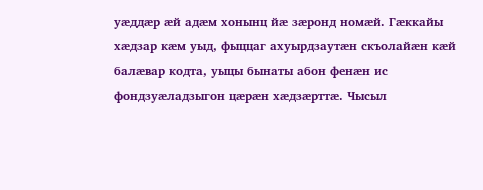уæддæр æй адæм хонынц йæ зæронд номæй. Гæккайы хæдзар кæм уыд, фыццаг ахуырдзаутæн скъолайæн кæй балæвар кодта, уыцы бынаты абон фенæн ис фондзуæладзыгон цæрæн хæдзæрттæ. Чысыл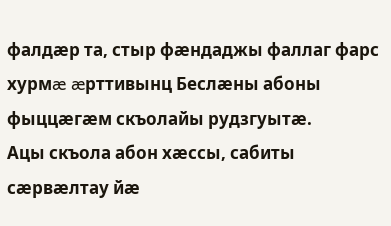фалдæр та, стыр фæндаджы фаллаг фарс хурмæ æрттивынц Беслæны абоны фыццæгæм скъолайы рудзгуытæ.
Ацы скъола абон хæссы, сабиты сæрвæлтау йæ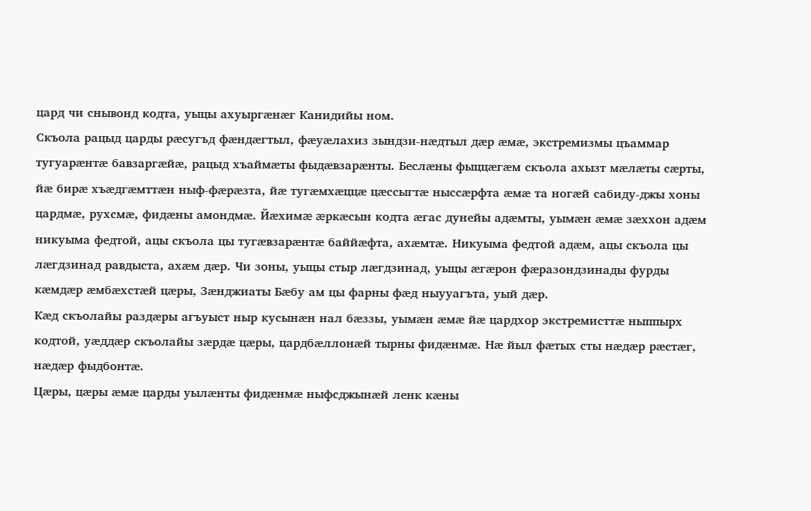цард чи снывонд кодта, уыцы ахуыргæнæг Канидийы ном.
Скъола рацыд царды рæсугъд фæндæгтыл, фæуæлахиз зындзи-нæдтыл дæр æмæ, экстремизмы цъаммар тугуарæнтæ бавзаргæйæ, рацыд хъаймæты фыдæвзарæнты. Беслæны фыццæгæм скъола ахызт мæлæты сæрты, йæ бирæ хъæдгæмттæн ныф-фæрæзта, йæ тугæмхæццæ цæссыгтæ ныссæрфта æмæ та ногæй сабиду-джы хоны цардмæ, рухсмæ, фидæны амондмæ. Йæхимæ æркæсын кодта æгас дунейы адæмты, уымæн æмæ зæххон адæм никуыма федтой, ацы скъола цы тугæвзарæнтæ баййæфта, ахæмтæ. Никуыма федтой адæм, ацы скъола цы лæгдзинад равдыста, ахæм дæр. Чи зоны, уыцы стыр лæгдзинад, уыцы æгæрон фæразондзинады фурды кæмдæр æмбæхстæй цæры, Зæнджиаты Бæбу ам цы фарны фæд ныууагъта, уый дæр.
Кæд скъолайы раздæры агъуыст ныр кусынæн нал бæззы, уымæн æмæ йæ цардхор экстремисттæ ныппырх кодтой, уæддæр скъолайы зæрдæ цæры, цардбæллонæй тырны фидæнмæ. Нæ йыл фæтых сты нæдæр рæстæг, нæдæр фыдбонтæ.
Цæры, цæры æмæ царды уылæнты фидæнмæ ныфсджынæй ленк кæны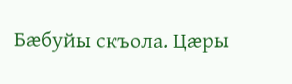Бæбуйы скъола. Цæры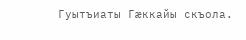Гуытъиаты Гæккайы скъола.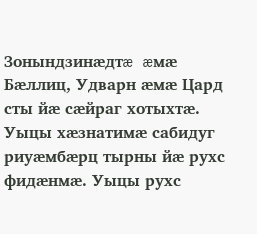Зонындзинæдтæ æмæ Бæллиц, Удварн æмæ Цард сты йæ сæйраг хотыхтæ. Уыцы хæзнатимæ сабидуг риуæмбæрц тырны йæ рухс фидæнмæ. Уыцы рухс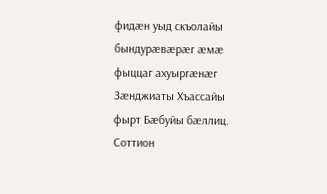фидæн уыд скъолайы бындурæвæрæг æмæ фыццаг ахуыргæнæг Зæнджиаты Хъассайы фырт Бæбуйы бæллиц.
Соттион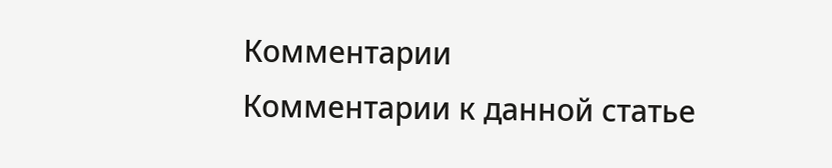Комментарии
Комментарии к данной статье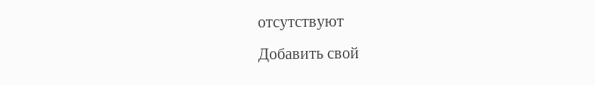отсутствуют
Добавить свой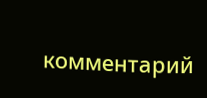комментарий